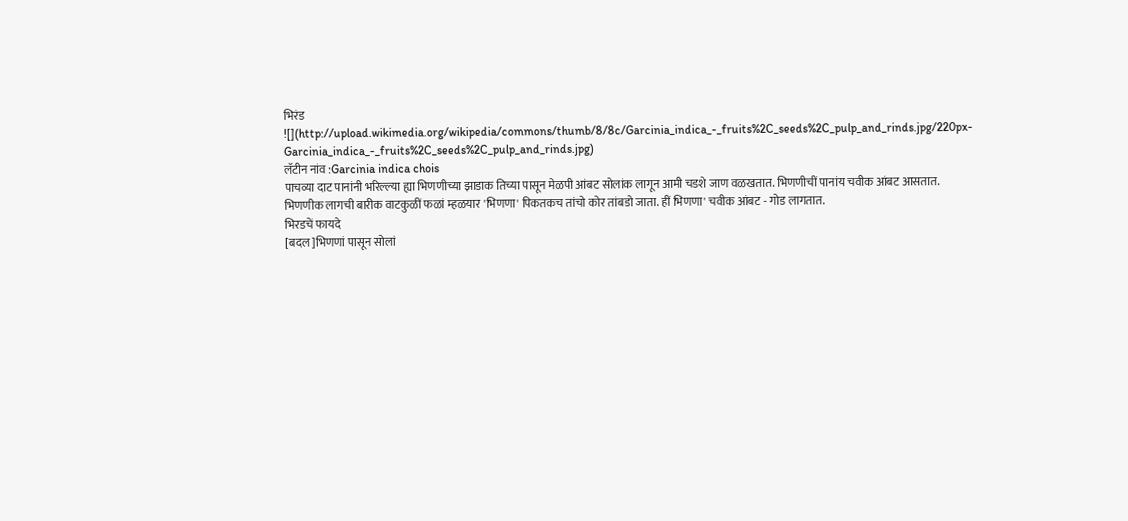भिरंड
![](http://upload.wikimedia.org/wikipedia/commons/thumb/8/8c/Garcinia_indica_-_fruits%2C_seeds%2C_pulp_and_rinds.jpg/220px-Garcinia_indica_-_fruits%2C_seeds%2C_pulp_and_rinds.jpg)
लॅटीन नांव :Garcinia indica chois
पाचव्या दाट पानांनी भरिल्ल्या ह्या भिणणीच्या झाडाक तिच्या पासून मेळपी आंबट सोलांक लागून आमी चडशे जाण वळखतात. भिणणीचीं पानांय चवीक आंबट आसतात. भिणणीक लागची बारीक वाटकुळीं फळां म्हळयार 'भिणणा' पिकतकच तांचो कोर तांबडो जाता. हीं भिणणा' चवीक आंबट - गोड लागतात.
भिरडचें फायदे
[बदल]भिणणां पासून सोलां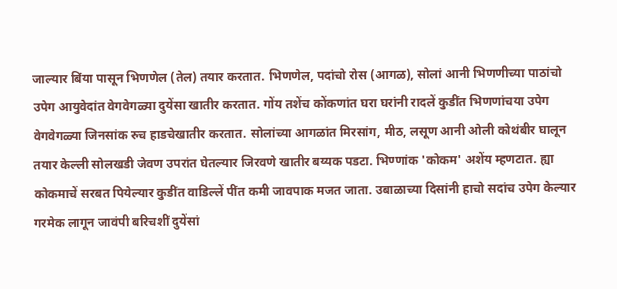जाल्यार बिंया पासून भिणणेल (तेल) तयार करतात. भिणणेल, पदांचो रोस (आगळ), सोलां आनी भिणणीच्या पाठांचो उपेग आयुवेदांत वेगवेगळ्या दुयेंसा खातीर करतात. गोंय तशेंच कोंकणांत घरा घरांनी रादलें कुडींत भिणणांचया उपेग वेगवेगळ्या जिनसांक रुच हाडचेखातीर करतात. सोलांच्या आगळांत मिरसांग, मीठ, लसूण आनी ओली कोथंबीर घालून तयार केल्ली सोलखडी जेवण उपरांत घेतल्यार जिरवणे खातीर बय्यक पडटा. भिण्णांक 'कोकम' अशेंय म्हणटात. ह्या कोकमाचें सरबत पियेल्यार कुडींत वाडिल्लें पींत कमी जावपाक मजत जाता. उबाळाच्या दिसांनी हाचो सदांच उपेग केल्यार गरमेक लागून जावंपी बरिचशीं दुयेंसां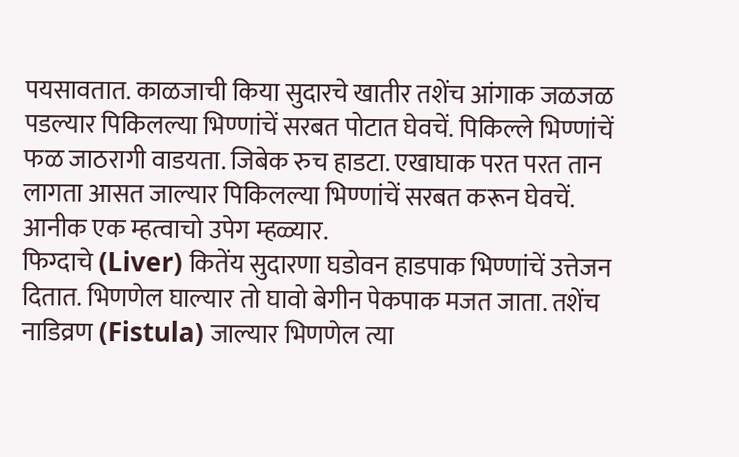पयसावतात. काळजाची किया सुदारचे खातीर तशेंच आंगाक जळजळ पडल्यार पिकिलल्या भिण्णांचें सरबत पोटात घेवचें. पिकिल्ले भिण्णांचें फळ जाठरागी वाडयता. जिबेक रुच हाडटा. एखाघाक परत परत तान लागता आसत जाल्यार पिकिलल्या भिण्णांचें सरबत करून घेवचें. आनीक एक म्हत्वाचो उपेग म्हळ्यार.
फिग्दाचे (Liver) कितेंय सुदारणा घडोवन हाडपाक भिण्णांचें उत्तेजन दितात. भिणणेल घाल्यार तो घावो बेगीन पेकपाक मजत जाता. तशेंच नाडिव्रण (Fistula) जाल्यार भिणणेल त्या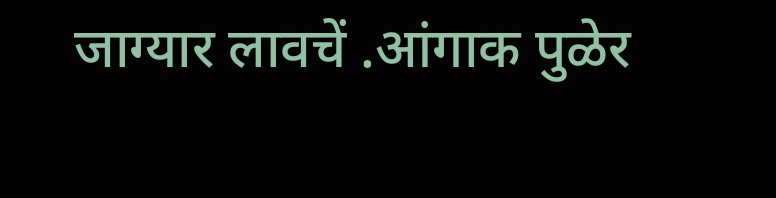जाग्यार लावचें .आंगाक पुळेर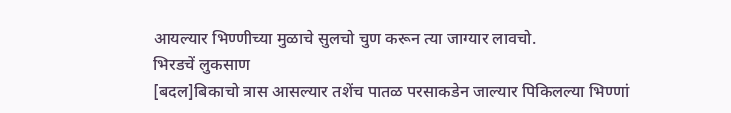आयल्यार भिण्णीच्या मुळाचे सुलचो चुण करून त्या जाग्यार लावचो.
भिरडचें लुकसाण
[बदल]बिकाचो त्रास आसल्यार तशेंच पातळ परसाकडेन जाल्यार पिकिलल्या भिण्णां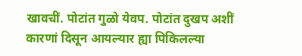खावचीं. पोटांत गुळो येवप. पोटांत दुखप अशीं कारणां दिसून आयल्यार ह्या पिकिलल्या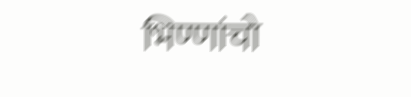भिण्णांचो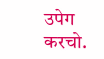उपेग करचो.